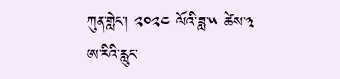ཀུན་གླེང་། ༢༠༢༤ ལོའི་ཟླ་༥ ཚེས་༣
ཨ་རིའི་རླུང་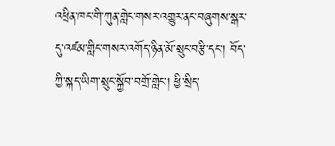འཕྲིན་ཁང་གི་ཀུན་གླེང་གསར་འགྱུར་ནང་བཞུགས་སྒར་དུ་འཛམ་གླིང་གསར་འགོད་ཉིན་མོ་སྲུང་བརྩི་དང་། བོད་ཀྱི་སྐད་ཡིག་སྲུང་སྐྱོབ་བགྲོ་གླེང་། ཕྱི་སྲིད་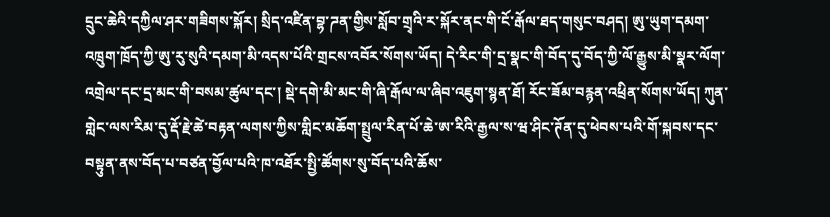དྲུང་ཆེའི་དཀྱིལ་ཤར་གཟིགས་སྐོར། སྲིད་འཛིན་བྷ་ཌན་གྱིས་སློབ་གྲྭའི་ར་སྐོར་ནང་གི་ངོ་རྒོལ་ཐད་གསུང་བཤད། ཨུ་ཡུག་དམག་འཁྲུག་ཁྲོད་ཀྱི་ཨུ་རུ་སུའི་དམག་མི་འདས་པོའི་གྲངས་འབོར་སོགས་ཡོད། དེ་རིང་གི་དྲ་སྣང་གི་བོད་དུ་བོད་ཀྱི་ལོ་རྒྱུས་མི་སྣར་ལོག་འགྲེལ་དང་དྲ་མང་གི་བསམ་ཚུལ་དང་། སྡེ་དགེ་མི་མང་གི་ཞི་རྒོལ་ལ་ཞིབ་འཇུག་སྙན་ཐོ། རོང་ཟོམ་བརྙན་འཕྲིན་སོགས་ཡོད། ཀུན་གླེང་ལས་རིམ་དུ་རྡོ་རྗེ་ཚེ་བརྟན་ལགས་ཀྱིས་གླིང་མཆོག་སྤྲུལ་རིན་པོ་ཆེ་ཨ་རིའི་རྒྱལ་ས་ཝ་ཤིང་ཊོན་དུ་ཕེབས་པའི་གོ་སྐབས་དང་བསྟུན་ནས་བོད་པ་བཙན་བྱོལ་པའི་ཁ་འཐོར་སྤྱི་ཚོགས་སུ་བོད་པའི་ཆོས་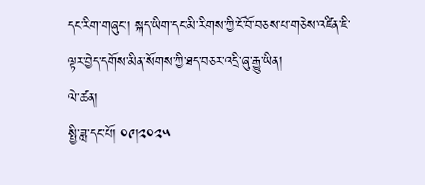དང་རིག་གཞུང་། སྐད་ཡིག་དང་མི་རིགས་ཀྱི་ངོ་བོ་བཅས་པ་གཅེས་འཛིན་ཇི་ལྟར་བྱེད་དགོས་མིན་སོགས་ཀྱི་ཐད་བཅར་འདྲི་ཞུ་རྒྱུ་ཡིན།
ལེ་ཚན།
སྤྱི་ཟླ་དང་པོ། ༠༩།༢༠༢༥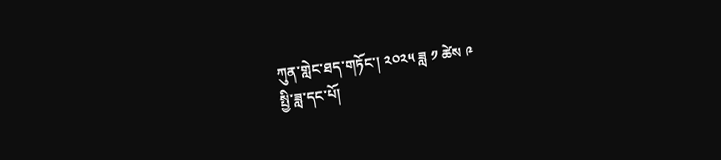ཀུན་གླེང་ཐད་གཏོང་། ༢༠༢༥ ཟླ ༡ ཚེས ༩
སྤྱི་ཟླ་དང་པོ།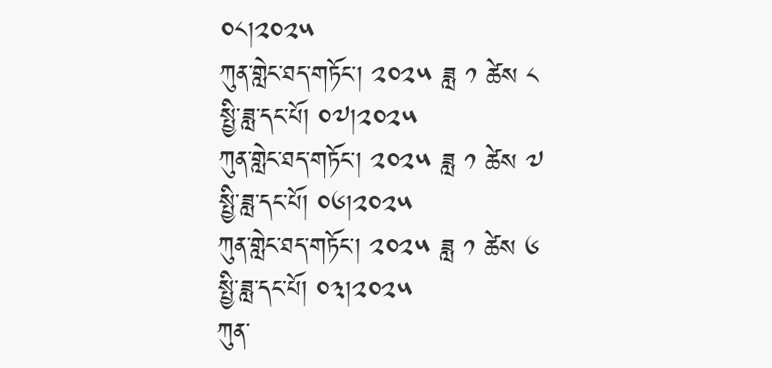༠༨།༢༠༢༥
ཀུན་གླེང་ཐད་གཏོང་། ༢༠༢༥ ཟླ ༡ ཚེས ༨
སྤྱི་ཟླ་དང་པོ། ༠༧།༢༠༢༥
ཀུན་གླེང་ཐད་གཏོང་། ༢༠༢༥ ཟླ ༡ ཚེས ༧
སྤྱི་ཟླ་དང་པོ། ༠༦།༢༠༢༥
ཀུན་གླེང་ཐད་གཏོང་། ༢༠༢༥ ཟླ ༡ ཚེས ༦
སྤྱི་ཟླ་དང་པོ། ༠༣།༢༠༢༥
ཀུན་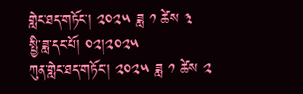གླེང་ཐད་གཏོང་། ༢༠༢༥ ཟླ ༡ ཚེས ༣
སྤྱི་ཟླ་དང་པོ། ༠༢།༢༠༢༥
ཀུན་གླེང་ཐད་གཏོང་། ༢༠༢༥ ཟླ ༡ ཚེས ༢